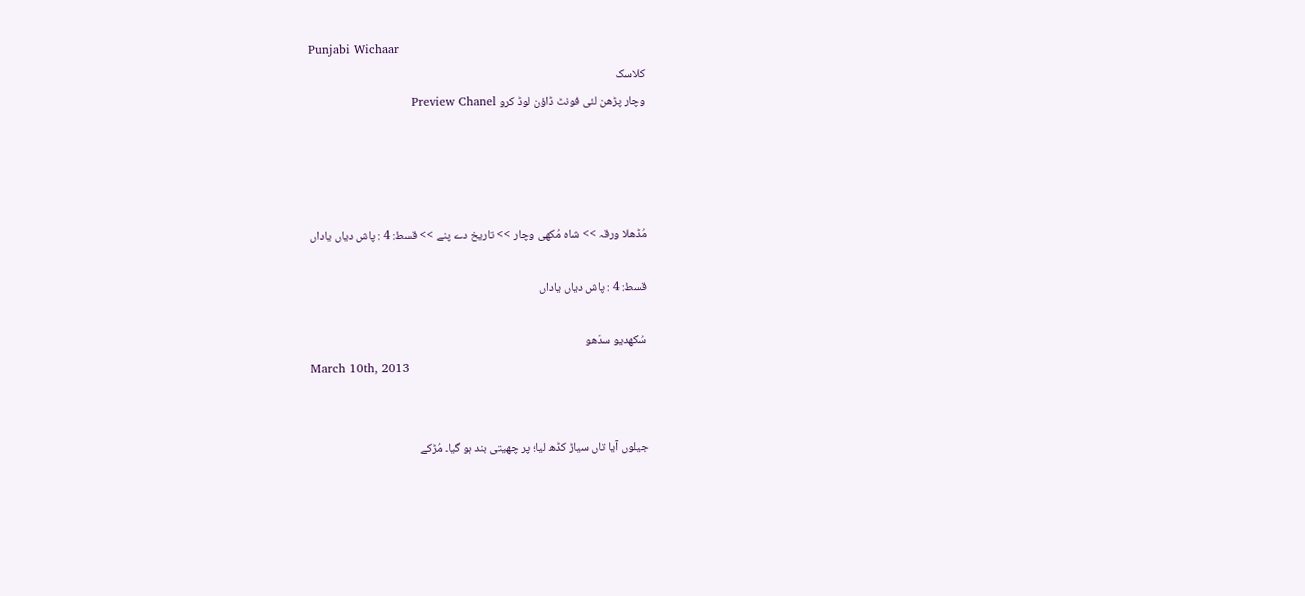Punjabi Wichaar
کلاسک
وچار پڑھن لئی فونٹ ڈاؤن لوڈ کرو Preview Chanel




مُڈھلا ورقہ >> شاہ مُکھی وچار >> تاریخ دے پنے >> قسط: 4 : پاش دیاں یاداں

قسط: 4 : پاش دیاں یاداں

سُکھدیو سدّھو
March 10th, 2013


جیلوں آیا تاں سیاڑ کڈھ لیا؛ پر چھیتی بند ہو گیا۔ مُڑکے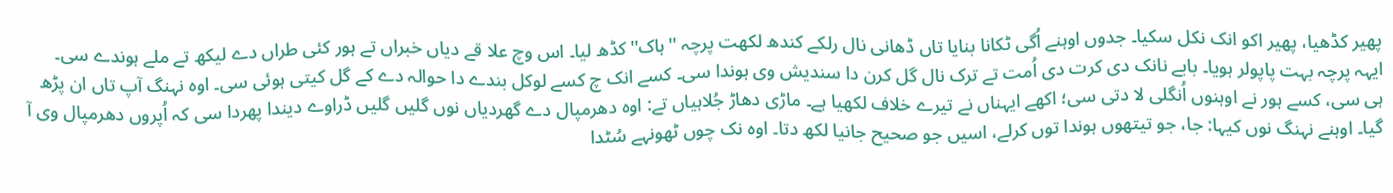پھیر کڈھیا، پھیر اکو انک نکل سکیا۔ جدوں اوہنے اُگی ٹکانا بنایا تاں ڈھانی نال رلکے کندھ لکھت پرچہ ''ہاک''کڈھ لیا۔ اس وچ علا قے دیاں خبراں تے ہور کئی طراں دے لیکھ تے ملے ہوندے سی۔ ایہہ پرچہ بہت پاپولر ہویا۔ بابے نانک دی کرت دی اُمت تے ترک نال گل کرن دا سندیش وی ہوندا سی۔ کسے انک چ کسے لوکل بندے دا حوالہ دے کے گل کیتی ہوئی سی۔ اوہ نہنگ آپ تاں ان پڑھ ہی سی، کسے ہور نے اوہنوں اُنگلی لا دتی سی؛ اکھے ایہناں نے تیرے خلاف لکھیا ہے۔ ماڑی دھاڑ جُلاہیاں تے: اوہ دھرمپال دے گھردیاں نوں گلیں گلیں ڈراوے دیندا پھردا سی کہ اُپروں دھرمپال وی آ گیا۔ اوہنے نہنگ نوں کیہا: جا، جو تیتھوں ہوندا توں کرلے، اسیں جو صحیح جانیا لکھ دتا۔ اوہ نک چوں ٹھونہے سُٹدا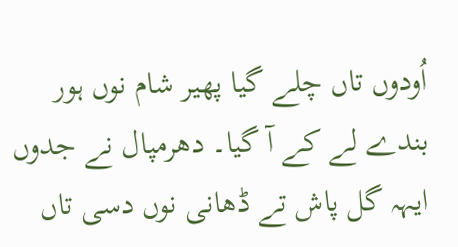اُودوں تاں چلے گیا پھیر شام نوں ہور بندے لے کے آ گیا۔ دھرمپال نے جدوں ایہہ گل پاش تے ڈھانی نوں دسی تاں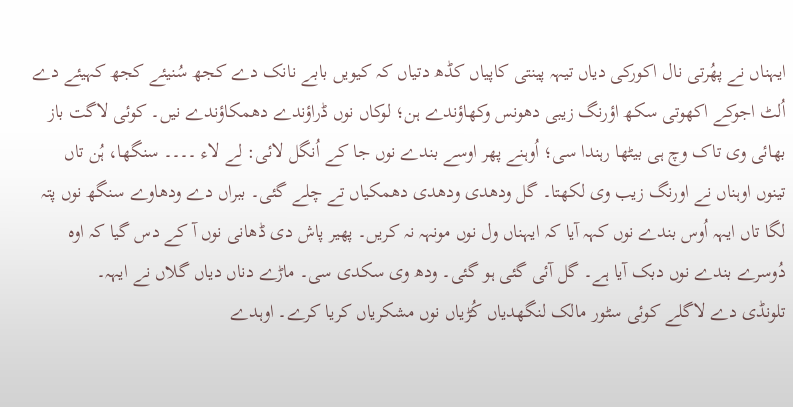ایہناں نے پھُرتی نال اکورکی دیاں تیہہ پینتی کاپیاں کڈھ دتیاں کہ کیویں بابے نانک دے کجھ سُنیئے کجھ کہیئے دے اُلٹ اجوکے اکھوتی سکھ اؤرنگ زیبی دھونس وکھاؤندے ہن؛ لوکاں نوں ڈراؤندے دھمکاؤندے نیں۔ کوئی لاگت باز بھائی وی تاک وچ ہی بیٹھا رہندا سی؛ اُوہنے پھر اوسے بندے نوں جا کے اُنگل لائی: لے لاء ۔۔۔۔ سنگھا، ہُن تاں تینوں اوہناں نے اورنگ زیب وی لکھتا۔ گل ودھدی ودھدی دھمکیاں تے چلے گئی۔ ببراں دے ودھاوے سنگھ نوں پتہ لگا تاں ایہہ اُوس بندے نوں کہہ آیا کہ ایہناں ول نوں مونہہ نہ کریں۔ پھیر پاش دی ڈھانی نوں آ کے دس گیا کہ اوہ دُوسرے بندے نوں دبک آیا ہے۔ گل آئی گئی ہو گئی۔ ودھ وی سکدی سی۔ ماڑے دناں دیاں گلاں نے ایہہ۔
تلونڈی دے لاگلے کوئی سٹور مالک لنگھدیاں کُڑیاں نوں مشکریاں کریا کرے۔ اوہدے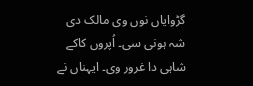گڑوایاں نوں وی مالک دی شہ ہونی سی۔ اُپروں کاکے شاہی دا غرور وی۔ ایہناں نے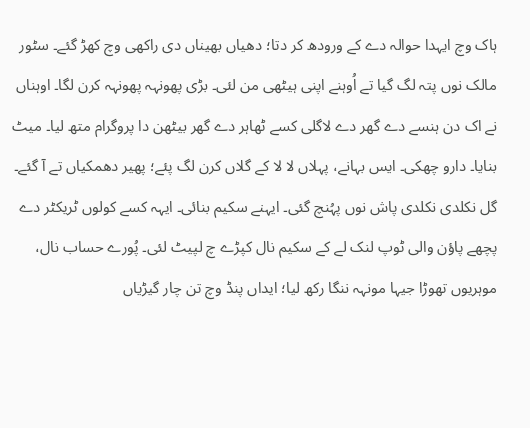ہاک وچ ایہدا حوالہ دے کے ورودھ کر دتا؛ دھیاں بھیناں دی راکھی وچ کھڑ گئے۔ سٹور مالک نوں پتہ لگ گیا تے اُوہنے اپنی ہیٹھی من لئی۔ بڑی پھونہہ پھونہہ کرن لگا۔ اوہناں نے اک دن ہنسے دے گھر دے لاگلی کسے ٹھاہر دے گھر بیٹھن دا پروگرام متھ لیا۔ میٹ بنایا۔ دارو چھکی۔ ایس بہانے، پہلاں لا لا کے گلاں کرن لگ پئے؛ پھیر دھمکیاں تے آ گئے۔ گل نکلدی نکلدی پاش نوں پہُنچ گئی۔ ایہنے سکیم بنائی۔ ایہہ کسے کولوں ٹریکٹر دے پچھے پاؤن والی ٹوپ لنک لے کے سکیم نال کپڑے چ لپیٹ لئی۔ پُورے حساب نال، موہریوں تھوڑا جیہا مونہہ ننگا رکھ لیا؛ ایداں پنڈ وچ تن چار گیڑیاں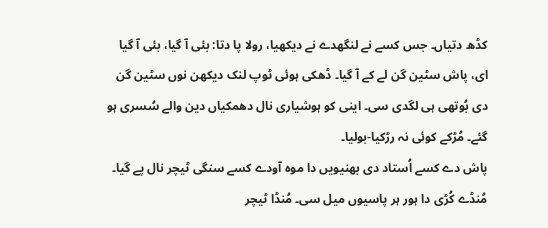کڈھ دتیاں۔ جس کسے نے لنگھدے نے دیکھیا، رولا پا دتا: بئی آ گیا، بئی آ گیا ای، پاش سٹین گن لے کے آ گیا۔ ڈھکی ہوئی ٹوپ لنک دیکھن نوں سٹین گن دی بُوتھی ہی لگدی سی۔ اینی کو ہوشیاری نال دھمکیاں دین والے سُسری ہو گئے۔ مُڑکے کوئی نہ رڑکیا-بولیا۔
پاش دے کسے اُستاد دی بھنیویں دا موہ آودے کسے سنگی ٹیچر نال پے گیا۔ مُنڈے کُڑی دا ہور ہر پاسیوں میل سی۔ مُنڈا ٹیچر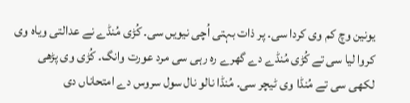یونین وچ کم وی کردا سی۔ پر ذات بہتی اُچی نیویں سی۔ کُڑی مُنڈے نے عدالتی ویاہ وی کروا لیا سی تے کُڑی مُنڈے دے گھرے رہ رہی سی مرد عورت وانگ۔ کُڑی وی پڑھی لکھی سی تے مُنڈا وی ٹیچر سی۔ مُنڈا نالو نال سول سروس دے امتحاناں دی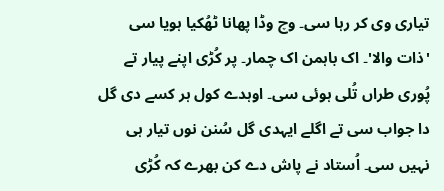تیاری وی کر رہا سی۔ وچ وڈا پھانا ٹھُکیا ہویا سی 'ذات والا'۔ اک باہمن اک چمار۔ پر کُڑی اپنے پیار تے پُوری طراں تُلی ہوئی سی۔ اوہدے کول ہر کسے دی گل دا جواب سی تے اگلے ایہدی گل سُنن نوں تیار ہی نہیں سی۔ اُستاد نے پاش دے کن بھرے کہ کُڑی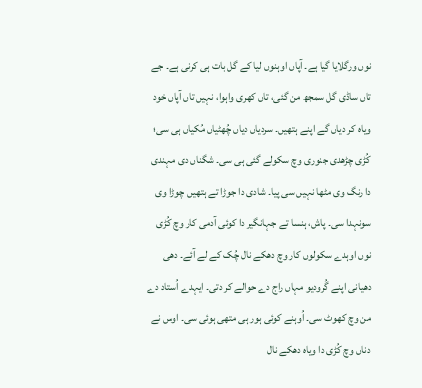نوں ورگلایا گیا ہے۔ آپاں اوہنوں لیا کے گل بات ہی کرنی ہے۔ جے تاں ساڈی گل سمجھ من گئی، تاں کھری واہوا، نہیں تاں آپاں خود ویاہ کر دیاں گے اپنے ہتھیں۔ سردیاں دیاں چُھٹیاں مُکیاں ہی سی؛ کُڑی چڑھدی جنوری وچ سکولے گئی ہی سی۔ شگناں دی مہندی دا رنگ وی مٹھا نہیں سی پیا۔ شادی دا جوڑا تے ہتھیں چوڑا وی سونہدا سی۔ پاش، ہنسا تے جہانگیر دا کوئی آدمی کار وچ کُڑی نوں اوہدے سکولوں کار وچ دھکے نال چُک کے لے آئے۔ دھی دھیانی اپنے گُرودیو مہاں راج دے حوالے کر دتی۔ ایہدے اُستاد دے من وچ کھوٹ سی۔ اُوہنے کوئی ہور ہی متھی ہوئی سی۔ اوس نے دناں وچ کُڑی دا ویاہ دھکے نال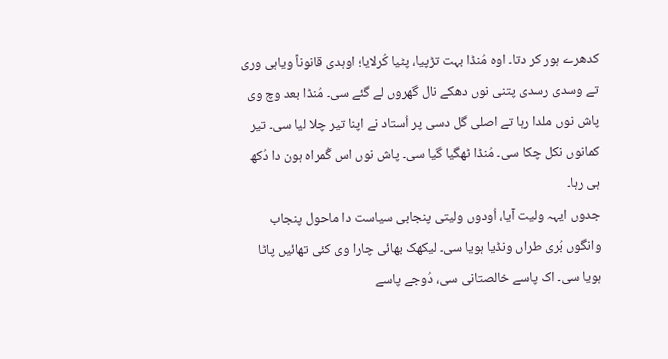کدھرے ہور کر دتا۔ اوہ مُنڈا بہت تڑپیا، پٹیا کُرلایا؛ اوہدی قانوناً ویاہی وری تے وسدی رسدی پتنی نوں دھکے نال گھروں لے گئے سی۔ مُنڈا بعد وچ وی پاش نوں ملدا رہا تے اصلی گل دسی پر اُستاد نے اپنا تیر چلا لیا سی۔ تیر کمانوں نکل چکا سی۔ مُنڈا ٹھگیا گیا سی۔ پاش نوں اس گُمراہ ہون دا دُکھ ہی رہا۔
جدوں ایہہ ولیت آیا، اُودوں ولیتی پنجابی سیاست دا ماحول پنجاب وانگوں بُری طراں ونڈیا ہویا سی۔ لیکھک بھائی چارا وی کئی تھائیں پاٹا ہویا سی۔ اک پاسے خالصتانی سی، دُوجے پاسے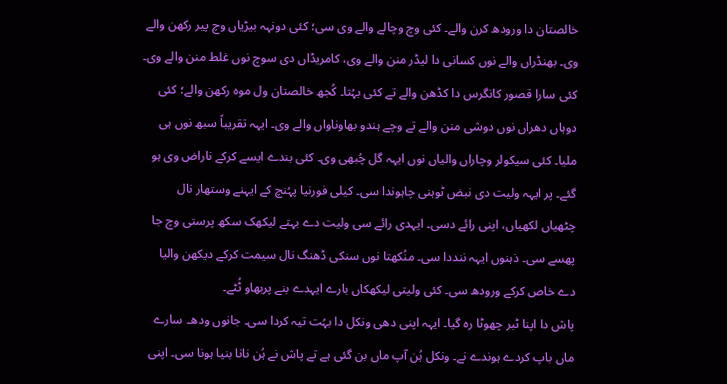خالصتان دا ورودھ کرن والے۔ کئی وچ وچالے والے وی سی؛ کئی دونہہ بیڑیاں وچ پیر رکھن والے وی۔ بھنڈراں والے نوں کسانی دا لیڈر منن والے وی، کامریڈاں دی سوچ نوں غلط منن والے وی۔ کئی سارا قصور کانگرس دا کڈھن والے تے کئی بہُتا۔ کُجھ خالصتان ول موہ رکھن والے؛ کئی دوہاں دھراں نوں دوشی منن والے تے وچے ہندو بھاوناواں والے وی۔ ایہہ تقریباً سبھ نوں ہی ملیا۔ کئی سیکولر وچاراں والیاں نوں ایہہ گل چُبھی وی۔ کئی بندے ایسے کرکے ناراض وی ہو گئے۔ پر ایہہ ولیت دی نبض ٹوہنی چاہوندا سی۔ کیلی فورنیا پہُنچ کے ایہنے وستھار نال چٹھیاں لکھیاں، اپنی رائے دسی۔ ایہدی رائے سی ولیت دے بہتے لیکھک سکھ پرستی وچ جا پھسے سی۔ ذہنوں ایہہ ننددا سی۔ منُکھتا نوں سنکی ڈھنگ نال سیمت کرکے دیکھن والیا دے خاص کرکے ورودھ سی۔ کئی ولیتی لیکھکاں بارے ایہدے بنے پربھاو ٹُٹے۔
پاش دا اپنا ٹبر چھوٹا رہ گیا۔ ایہہ اپنی دھی ونکل دا بہُت تیہ کردا سی۔ جانوں ودھ۔ سارے ماں باپ کردے ہوندے نے۔ ونکل ہُن آپ ماں بن گئی ہے تے پاش نے ہُن نانا بنیا ہونا سی۔ اپنی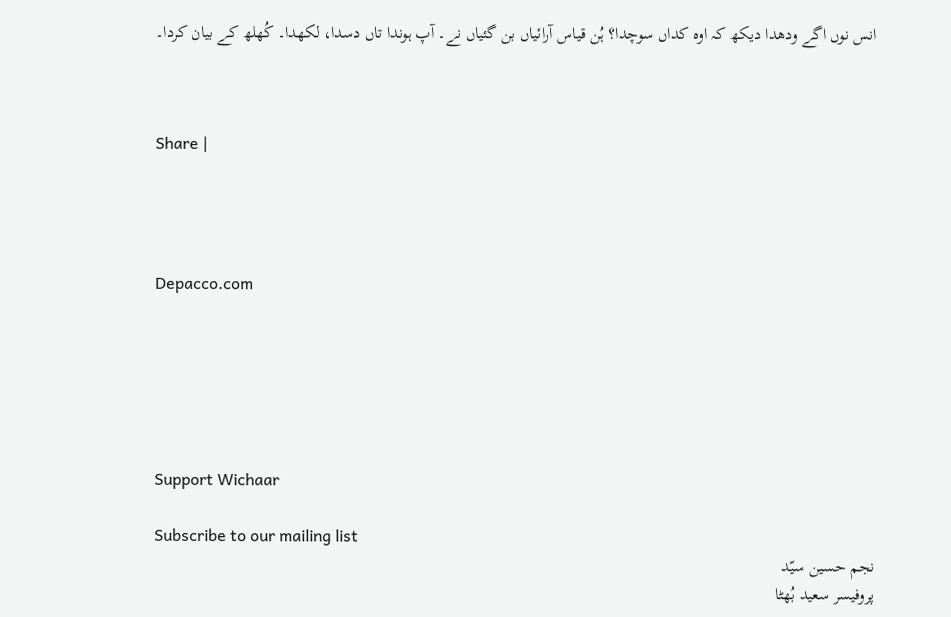انس نوں اگے ودھدا دیکھ کہ اوہ کداں سوچدا؟ ہُن قیاس آرائیاں بن گئیاں نے۔ آپ ہوندا تاں دسدا، لکھدا۔ کُھلھ کے بیان کردا۔



Share |




Depacco.com






Support Wichaar

Subscribe to our mailing list
نجم حسین سیّد
پروفیسر سعید بُھٹا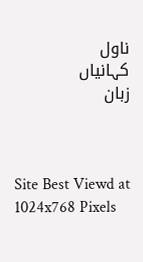ناول
کہانیاں
زبان



Site Best Viewd at 1024x768 Pixels